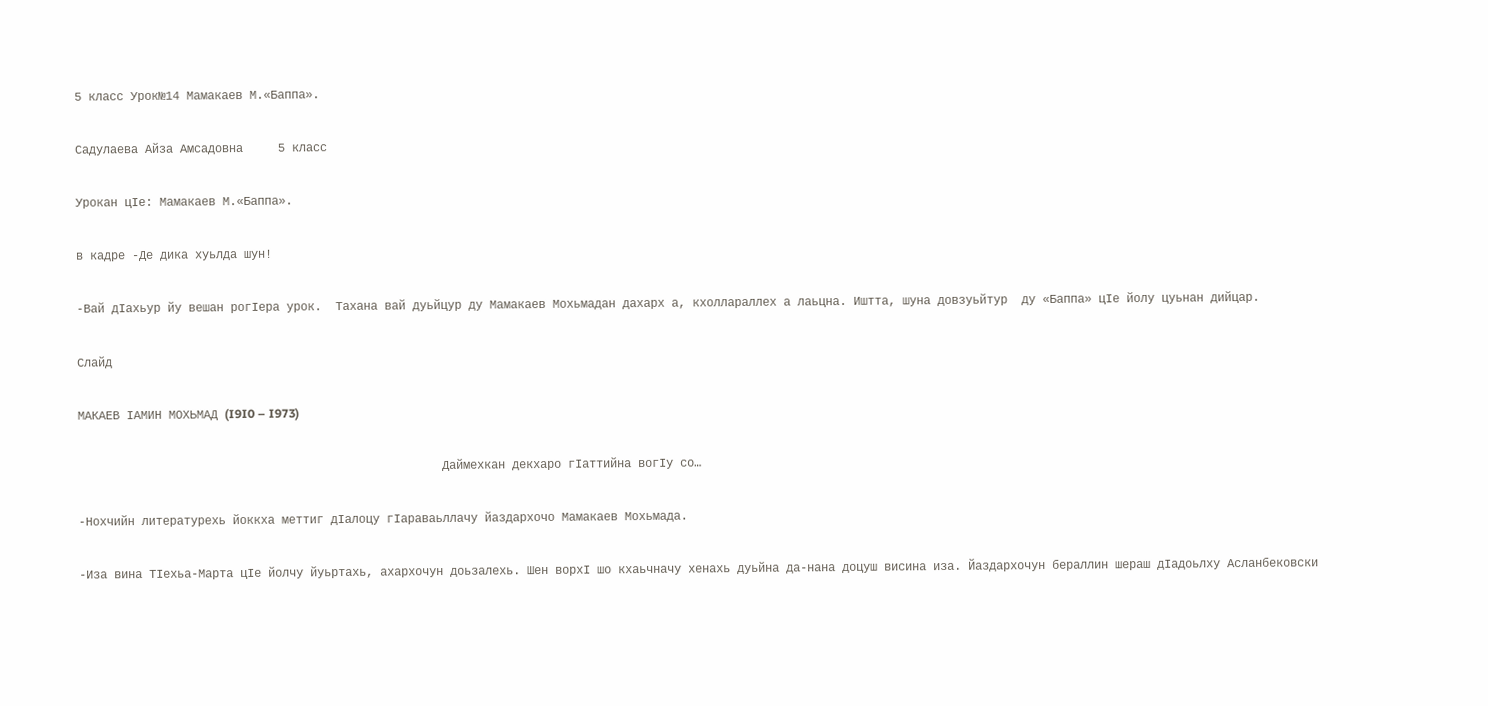5 класс Урок№14 Мамакаев М.«Баппа».

Садулаева Айза Амсадовна     5 класс

Урокан цIе: Мамакаев М.«Баппа».

в кадре -Де дика хуьлда шун!

-Вай дIахьур йу вешан рогIера урок.  Тахана вай дуьйцур ду Мамакаев Мохьмадан дахарх а, кхоллараллех а лаьцна. Иштта, шуна довзуьйтур  ду «Баппа» цIе йолу цуьнан дийцар.

Слайд

МАКАЕВ IАМИН МОХЬМАД (I9I0 – I973)

                                                    Даймехкан декхаро гIаттийна вогIу со…

-Нохчийн литературехь йоккха меттиг дIалоцу гIараваьллачу йаздархочо Мамакаев Мохьмада.

-Иза вина ТIехьа-Марта цIе йолчу йуьртахь, ахархочун доьзалехь. Шен ворхI шо кхаьчначу хенахь дуьйна да-нана доцуш висина иза. Йаздархочун бераллин шераш дIадоьлху Асланбековски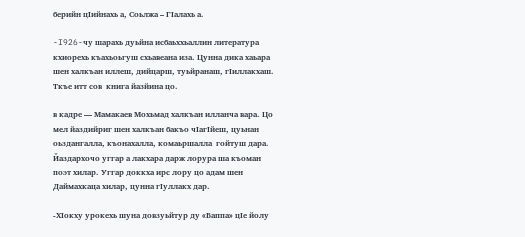берийн цIийнахь а, Соьлжа – ГIалахь а.

-I926-чу шарахь дуьйна исбаьххьаллин литература кхиорехь къахьоьгуш схьавеана иза. Цунна дика хаьара шен халкъан иллеш, дийцарш, туьйранаш, гIиллакхаш. Ткъе итт сов  книга йазйина цо.

в кадре — Мамакаев Мохьмад халкъан илланча вара. Цо мел йаздийриг шен халкъан бакъо чIагIйеш, цуьнан оьздангалла, къонахалла, комаьршалла  гойтуш дара. Йаздархочо уггар а лакхара дарж лорура ша къоман поэт хилар. Уггар доккха ирс лору цо адам шен Даймахкаца хилар, цунна гIуллакх дар.

-ХIокху урокехь шуна довзуьйтур ду «Баппа» цIе йолу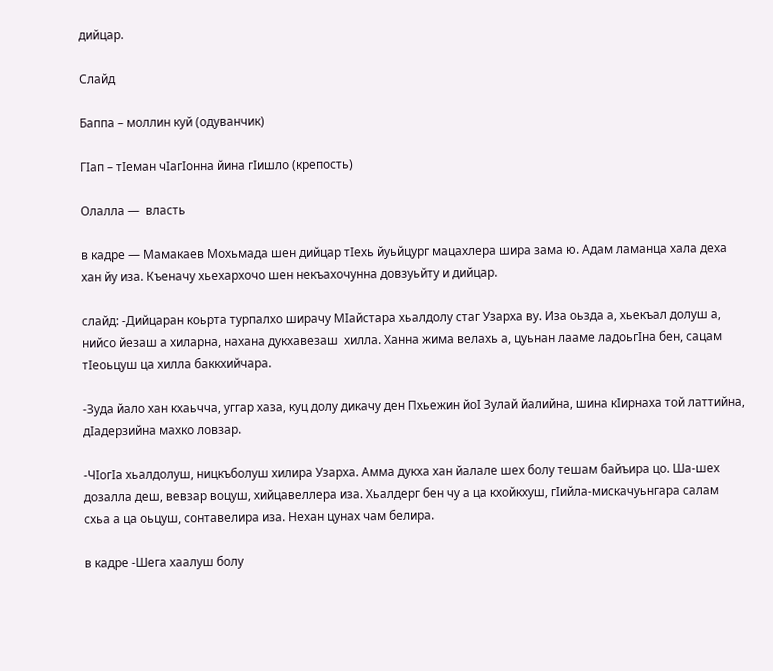дийцар.

Слайд

Баппа – моллин куй (одуванчик)

ГIап – тIеман чIагIонна йина гIишло (крепость)

Олалла —  власть

в кадре — Мамакаев Мохьмада шен дийцар тIехь йуьйцург мацахлера шира зама ю. Адам ламанца хала деха хан йу иза. Къеначу хьехархочо шен некъахочунна довзуьйту и дийцар.

слайд: -Дийцаран коьрта турпалхо ширачу МIайстара хьалдолу стаг Узарха ву. Иза оьзда а, хьекъал долуш а, нийсо йезаш а хиларна, нахана дукхавезаш  хилла. Ханна жима велахь а, цуьнан лааме ладоьгIна бен, сацам тIеоьцуш ца хилла баккхийчара.

-Зуда йало хан кхаьчча, уггар хаза, куц долу дикачу ден Пхьежин йоI Зулай йалийна, шина кIирнаха той латтийна, дIадерзийна махко ловзар.

-ЧIогIа хьалдолуш, ницкъболуш хилира Узарха. Амма дукха хан йалале шех болу тешам байъира цо. Ша-шех дозалла деш, вевзар воцуш, хийцавеллера иза. Хьалдерг бен чу а ца кхойкхуш, гIийла-мискачуьнгара салам схьа а ца оьцуш, сонтавелира иза. Нехан цунах чам белира.

в кадре -Шега хаалуш болу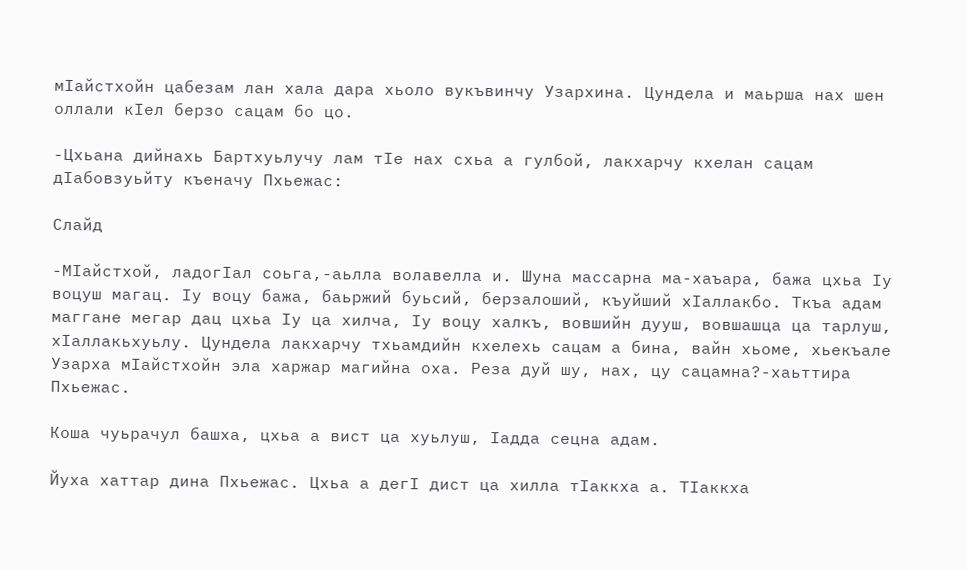мIайстхойн цабезам лан хала дара хьоло вукъвинчу Узархина. Цундела и маьрша нах шен оллали кIел берзо сацам бо цо.

-Цхьана дийнахь Бартхуьлучу лам тIе нах схьа а гулбой, лакхарчу кхелан сацам дIабовзуьйту къеначу Пхьежас:

Слайд

-МIайстхой, ладогIал соьга,-аьлла волавелла и. Шуна массарна ма-хаъара, бажа цхьа Iу воцуш магац. Iу воцу бажа, баьржий буьсий, берзалоший, къуйший хIаллакбо. Ткъа адам маггане мегар дац цхьа Iу ца хилча, Iу воцу халкъ, вовшийн дууш, вовшашца ца тарлуш, хIаллакьхуьлу. Цундела лакхарчу тхьамдийн кхелехь сацам а бина, вайн хьоме, хьекъале Узарха мIайстхойн эла харжар магийна оха. Реза дуй шу, нах, цу сацамна?-хаьттира Пхьежас.

Коша чуьрачул башха, цхьа а вист ца хуьлуш, Iадда сецна адам.

Йуха хаттар дина Пхьежас. Цхьа а дегI дист ца хилла тIаккха а. ТIаккха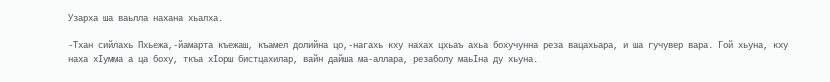Узарха ша ваьлла нахана хьалха.

-Тхан сийлахь Пхьежа,-йамарта къежаш, къамел долийна цо,-нагахь кху нахах цхьаъ ахьа бохучунна реза вацахьара, и ша гучувер вара. Гой хьуна, кху наха хIумма а ца боху, ткъа хIорш бистцахилар, вайн дайша ма-аллара, резаболу маьIна ду хьуна.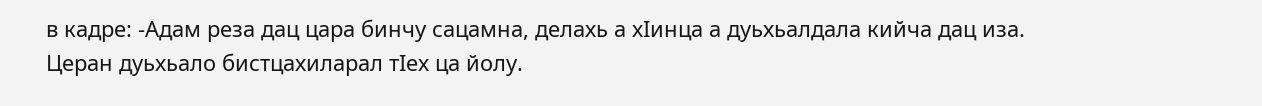в кадре: -Адам реза дац цара бинчу сацамна, делахь а хIинца а дуьхьалдала кийча дац иза. Церан дуьхьало бистцахиларал тIех ца йолу.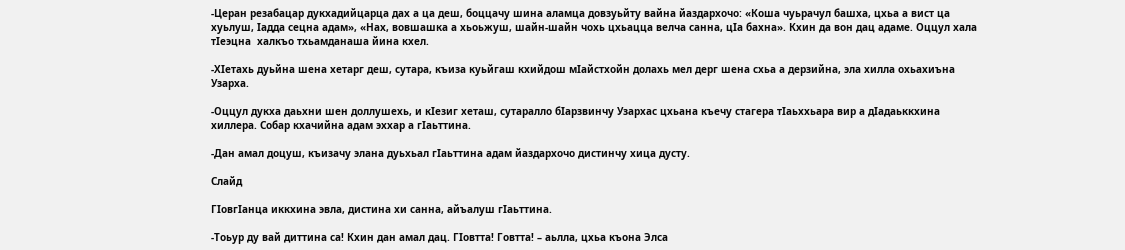-Церан резабацар дукхадийцарца дах а ца деш, боццачу шина аламца довзуьйту вайна йаздархочо: «Коша чуьрачул башха, цхьа а вист ца хуьлуш, Iадда сецна адам», «Нах, вовшашка а хьоьжуш, шайн-шайн чохь цхьацца велча санна, цIа бахна». Кхин да вон дац адаме. Оццул хала тIеэцна  халкъо тхьамданаша йина кхел.

-ХIетахь дуьйна шена хетарг деш, сутара, къиза куьйгаш кхийдош мIайстхойн долахь мел дерг шена схьа а дерзийна, эла хилла охьахиъна Узарха.

-Оццул дукха даьхни шен доллушехь, и кIезиг хеташ, сутаралло бIарзвинчу Узархас цхьана къечу стагера тIаьххьара вир а дIадаьккхина хиллера. Собар кхачийна адам эххар а гIаьттина.

-Дан амал доцуш, къизачу элана дуьхьал гIаьттина адам йаздархочо дистинчу хица дусту.

Слайд

ГIовгIанца иккхина эвла, дистина хи санна, айъалуш гIаьттина.

-Тоьур ду вай диттина са! Кхин дан амал дац. ГIовтта! Говтта! – аьлла, цхьа къона Элса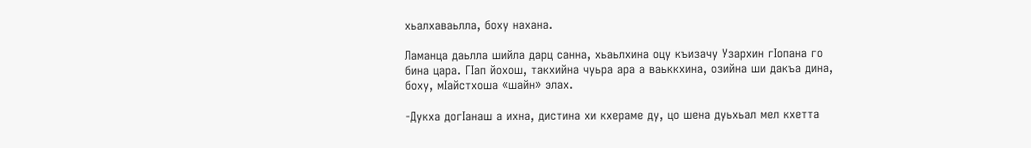хьалхаваьлла, боху нахана.

Ламанца даьлла шийла дарц санна, хьаьлхина оцу къизачу Узархин гIопана го бина цара. ГIап йохош, такхийна чуьра ара а ваьккхина, озийна ши дакъа дина, боху, мIайстхоша «шайн» элах.

-Дукха догIанаш а ихна, дистина хи кхераме ду, цо шена дуьхьал мел кхетта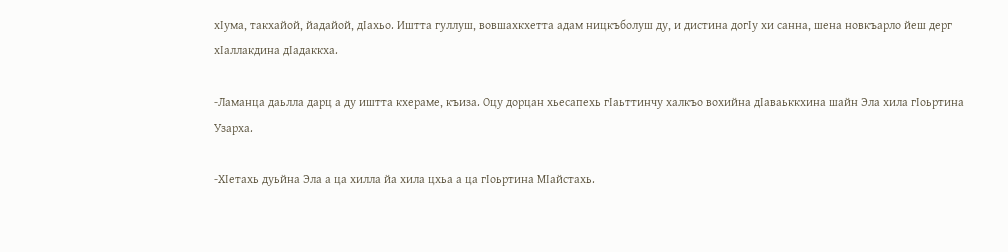хIума, такхайой, йадайой, дIахьо. Иштта гуллуш, вовшахкхетта адам ницкъболуш ду, и дистина догIу хи санна, шена новкъарло йеш дерг хIаллакдина дIадаккха.

-Ламанца даьлла дарц а ду иштта кхераме, къиза. Оцу дорцан хьесапехь гIаьттинчу халкъо вохийна дIаваьккхина шайн Эла хила гIоьртина Узарха.

-ХIетахь дуьйна Эла а ца хилла йа хила цхьа а ца гIоьртина МIайстахь.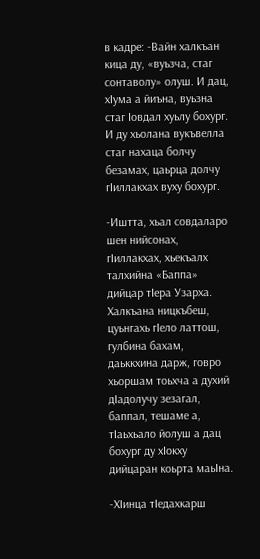в кадре: -Вайн халкъан кица ду, «вуьзча, стаг сонтаволу» олуш. И дац, хIума а йиъна, вуьзна стаг Iовдал хуьлу бохург. И ду хьолана вукъвелла стаг нахаца болчу безамах, цаьрца долчу гIиллакхах вуху бохург.

-Иштта, хьал совдаларо шен нийсонах, гIиллакхах, хьекъалх талхийна «Баппа» дийцар тIера Узарха. Халкъана ницкъбеш, цуьнгахь гIело латтош, гулбина бахам, даьккхина дарж, говро хьоршам тоьхча а духий дIадолучу зезагал, баппал, тешаме а, тIаьхьало йолуш а дац бохург ду хIокху дийцаран коьрта маьIна.

-ХIинца тIедахкарш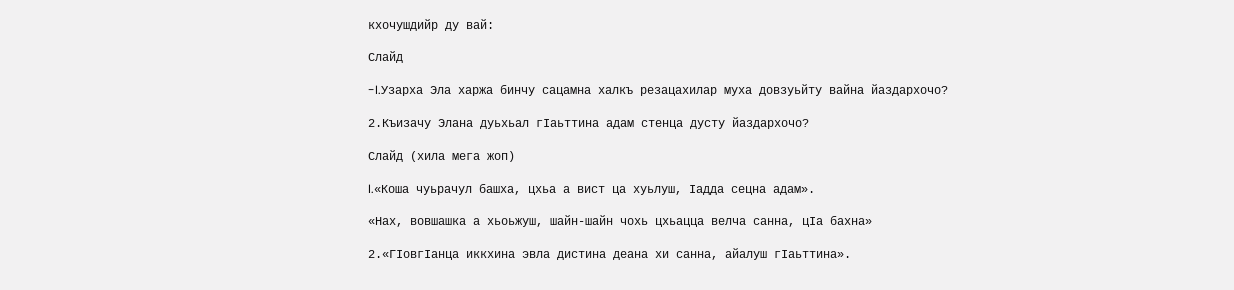кхочушдийр ду вай:

Слайд

-I.Узарха Эла харжа бинчу сацамна халкъ резацахилар муха довзуьйту вайна йаздархочо?

2.Къизачу Элана дуьхьал гIаьттина адам стенца дусту йаздархочо?

Слайд (хила мега жоп)

I.«Коша чуьрачул башха, цхьа а вист ца хуьлуш, Iадда сецна адам».

«Нах, вовшашка а хьоьжуш, шайн-шайн чохь цхьацца велча санна, цIа бахна»

2.«ГIовгIанца иккхина эвла дистина деана хи санна, айалуш гIаьттина».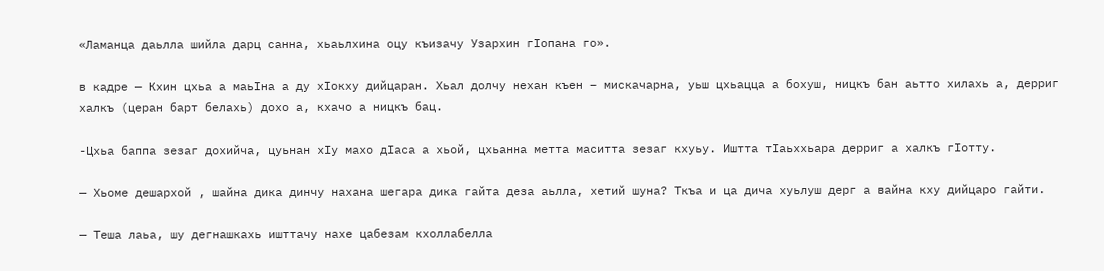«Ламанца даьлла шийла дарц санна, хьаьлхина оцу къизачу Узархин гIопана го».

в кадре — Кхин цхьа а маьIна а ду хIокху дийцаран. Хьал долчу нехан къен – мискачарна, уьш цхьацца а бохуш, ницкъ бан аьтто хилахь а, дерриг халкъ (церан барт белахь) дохо а, кхачо а ницкъ бац.

-Цхьа баппа зезаг дохийча, цуьнан хIу махо дIаса а хьой, цхьанна метта маситта зезаг кхуьу. Иштта тIаьххьара дерриг а халкъ гIотту.

— Хьоме дешархой , шайна дика динчу нахана шегара дика гайта деза аьлла, хетий шуна? Ткъа и ца дича хуьлуш дерг а вайна кху дийцаро гайти.

— Теша лаьа, шу дегнашкахь ишттачу нахе цабезам кхоллабелла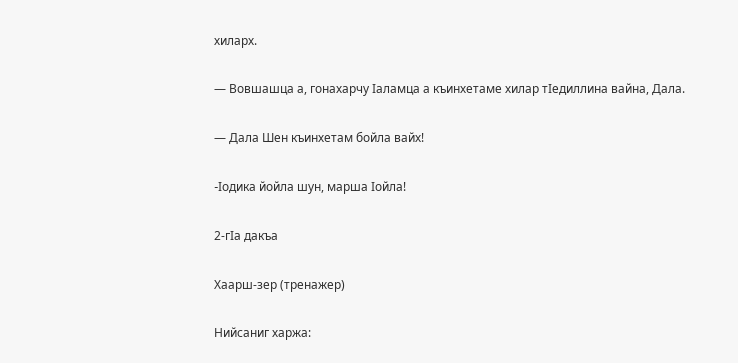хиларх.

— Вовшашца а, гонахарчу Iаламца а къинхетаме хилар тIедиллина вайна, Дала.

— Дала Шен къинхетам бойла вайх!

-Iодика йойла шун, марша Iойла!

2-гIа дакъа

Хаарш-зер (тренажер)

Нийсаниг харжа: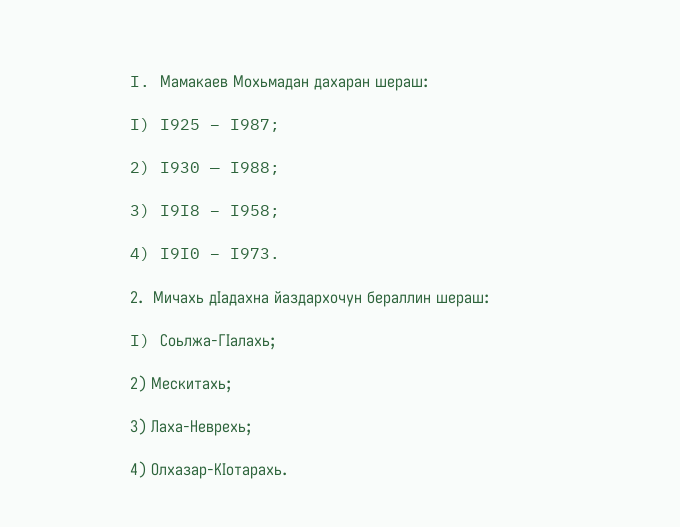I. Мамакаев Мохьмадан дахаран шераш:

I) I925 – I987;

2) I930 — I988;

3) I9I8 – I958;

4) I9I0 – I973.

2.  Мичахь дIадахна йаздархочун бераллин шераш:

I) Соьлжа-ГIалахь;

2) Мескитахь;

3) Лаха-Неврехь;

4) Олхазар-КIотарахь.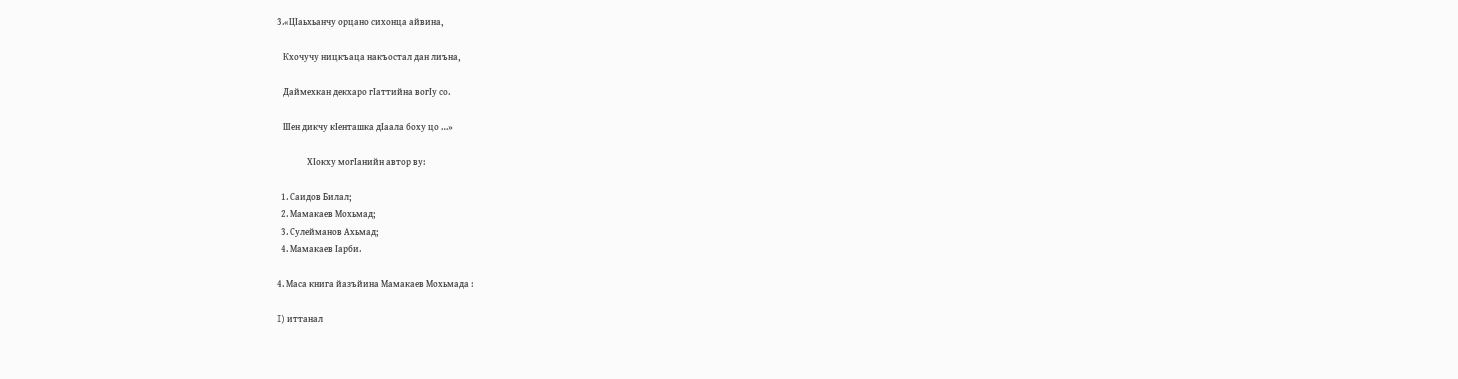3.«ЦIаьхьанчу орцано сихонца айвина,

   Кхочучу ницкъаца накъостал дан лиъна,

   Даймехкан декхаро гIаттийна вогIу со.

   Шен дикчу кIенташка дIаала боху цо …»

               ХIокху могIанийн автор ву:

  1. Саидов Билал;
  2. Мамакаев Мохьмад;
  3. Сулейманов Ахьмад;
  4. Мамакаев Iарби.

4. Маса книга йазъйина Мамакаев Мохьмада :

I) иттанал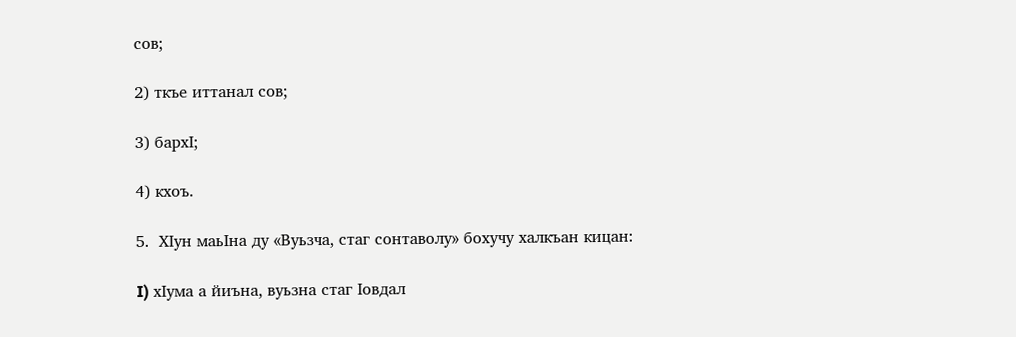сов;

2) ткъе иттанал сов;

3) бархI;

4) кхоъ.

5.  ХIун маьIна ду «Вуьзча, стаг сонтаволу» бохучу халкъан кицан:

I) хIума а йиъна, вуьзна стаг Iовдал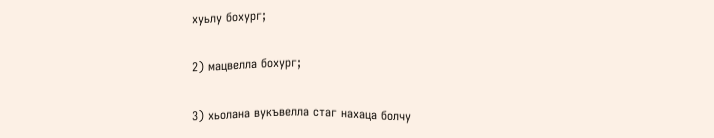хуьлу бохург;

2) мацвелла бохург;

3) хьолана вукъвелла стаг нахаца болчу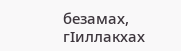безамах, гIиллакхах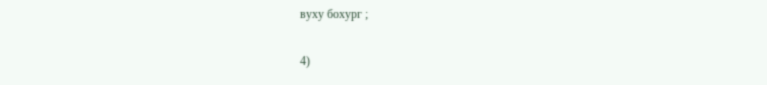вуху бохург ;

4)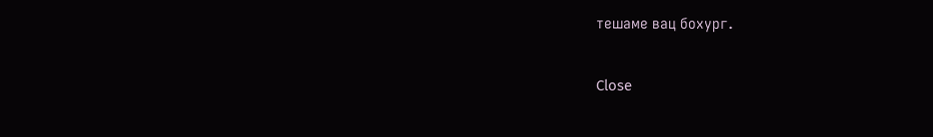тешаме вац бохург.

Close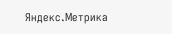Яндекс.Метрика